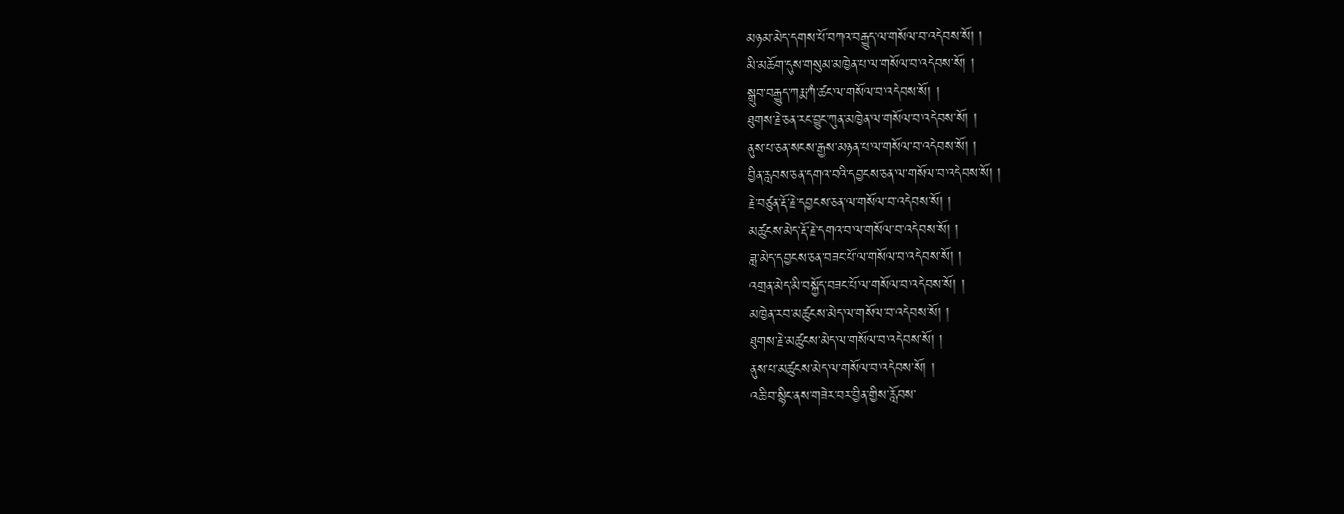མཉམ་མེད་དགས་པོ་བཀའ་བརྒྱུད་ལ་གསོལ་བ་འདེབས་སོ། །
མི་མཆོག་དུས་གསུམ་མཁྱེན་པ་ལ་གསོལ་བ་འདེབས་སོ། །
སྒྲུབ་བརྒྱུད་ཀརྨ་ཀཾ་ཚང་ལ་གསོལ་བ་འདེབས་སོ། །
ཐུགས་རྗེ་ཅན་རང་བྱུང་ཀུན་མཁྱེན་ལ་གསོལ་བ་འདེབས་སོ། །
ནུས་པ་ཅན་སངས་རྒྱས་མཉན་པ་ལ་གསོལ་བ་འདེབས་སོ། །
བྱིན་རླབས་ཅན་དགའ་བའི་དབྱངས་ཅན་ལ་གསོལ་བ་འདེབས་སོ། །
རྗེ་བཙུན་རྡོ་རྗེ་དབྱངས་ཅན་ལ་གསོལ་བ་འདེབས་སོ། །
མཚུངས་མེད་རྡོ་རྗེ་དགའ་བ་ལ་གསོལ་བ་འདེབས་སོ། །
ཟླ་མེད་དབྱངས་ཅན་བཟང་པོ་ལ་གསོལ་བ་འདེབས་སོ། །
འགྲན་མེད་མི་བསྐྱོད་བཟང་པོ་ལ་གསོལ་བ་འདེབས་སོ། །
མཁྱེན་རབ་མཚུངས་མེད་ལ་གསོལ་བ་འདེབས་སོ། །
ཐུགས་རྗེ་མཚུངས་མེད་ལ་གསོལ་བ་འདེབས་སོ། །
ནུས་པ་མཚུངས་མེད་ལ་གསོལ་བ་འདེབས་སོ། །
འཆི་བ་སྙིང་ནས་གཟེར་བར་བྱིན་གྱིས་རློབས་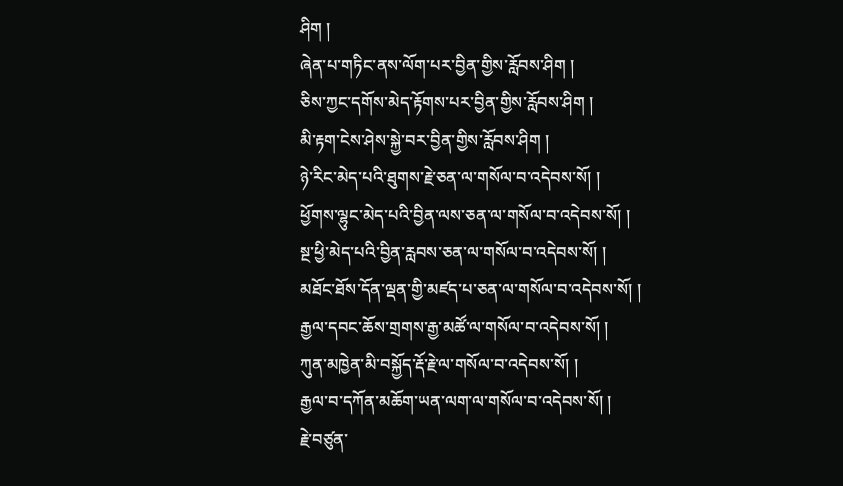ཤིག །
ཞེན་པ་གཏིང་ནས་ལོག་པར་བྱིན་གྱིས་རློབས་ཤིག །
ཅིས་ཀྱང་དགོས་མེད་རྟོགས་པར་བྱིན་གྱིས་རློབས་ཤིག །
མི་རྟག་ངེས་ཤེས་སྐྱེ་བར་བྱིན་གྱིས་རློབས་ཤིག །
ཉེ་རིང་མེད་པའི་ཐུགས་རྗེ་ཅན་ལ་གསོལ་བ་འདེབས་སོ། །
ཕྱོགས་ལྷུང་མེད་པའི་བྱིན་ལས་ཅན་ལ་གསོལ་བ་འདེབས་སོ། །
སྔ་ཕྱི་མེད་པའི་བྱིན་རླབས་ཅན་ལ་གསོལ་བ་འདེབས་སོ། །
མཐོང་ཐོས་དོན་ལྡན་གྱི་མཛད་པ་ཅན་ལ་གསོལ་བ་འདེབས་སོ། །
རྒྱལ་དབང་ཆོས་གྲགས་རྒྱ་མཚོ་ལ་གསོལ་བ་འདེབས་སོ། །
ཀུན་མཁྱེན་མི་བསྐྱོད་རྡོ་རྗེ་ལ་གསོལ་བ་འདེབས་སོ། །
རྒྱལ་བ་དཀོན་མཆོག་ཡན་ལག་ལ་གསོལ་བ་འདེབས་སོ། །
རྗེ་བཙུན་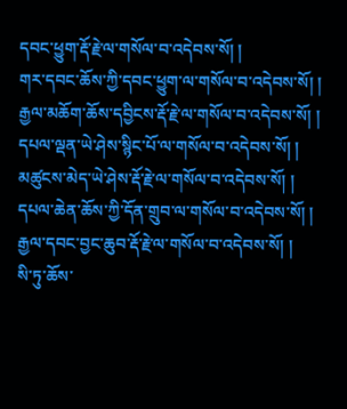དབང་ཕྱུག་རྡོ་རྗེ་ལ་གསོལ་བ་འདེབས་སོ། །
གར་དབང་ཆོས་ཀྱི་དབང་ཕྱུག་ལ་གསོལ་བ་འདེབས་སོ། །
རྒྱལ་མཆོག་ཆོས་དབྱིངས་རྡོ་རྗེ་ལ་གསོལ་བ་འདེབས་སོ། །
དཔལ་ལྡན་ཡེ་ཤེས་སྙིང་པོ་ལ་གསོལ་བ་འདེབས་སོ། །
མཚུངས་མེད་ཡེ་ཤེས་རྡོ་རྗེ་ལ་གསོལ་བ་འདེབས་སོ། །
དཔལ་ཆེན་ཆོས་ཀྱི་དོན་གྲུབ་ལ་གསོལ་བ་འདེབས་སོ། །
རྒྱལ་དབང་བྱང་ཆུབ་རྡོ་རྗེ་ལ་གསོལ་བ་འདེབས་སོ། །
སི་ཏུ་ཆོས་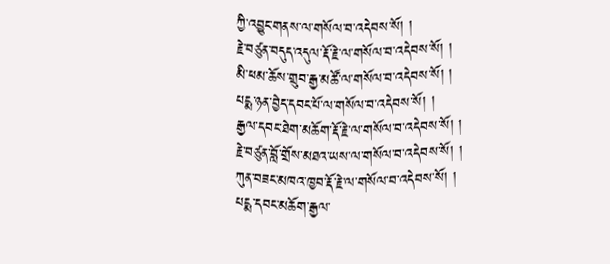ཀྱི་འབྱུང་གནས་ལ་གསོལ་བ་འདེབས་སོ། །
རྗེ་བཙུན་བདུད་འདུལ་རྡོ་རྗེ་ལ་གསོལ་བ་འདེབས་སོ། །
མི་ཕམ་ཆོས་གྲུབ་རྒྱ་མཚོ་ལ་གསོལ་བ་འདེབས་སོ། །
པངྨ་ཉན་བྱེད་དབང་པོ་ལ་གསོལ་བ་འདེབས་སོ། །
རྒྱལ་དབང་ཐེག་མཆོག་རྡོ་རྗེ་ལ་གསོལ་བ་འདེབས་སོ། །
རྗེ་བཙུན་བློ་གྲོས་མཐའ་ཡས་ལ་གསོལ་བ་འདེབས་སོ། །
ཀུན་བཟང་མཁའ་ཁྱབ་རྡོ་རྗེ་ལ་གསོལ་བ་འདེབས་སོ། །
པངྨ་དབང་མཆོག་རྒྱལ་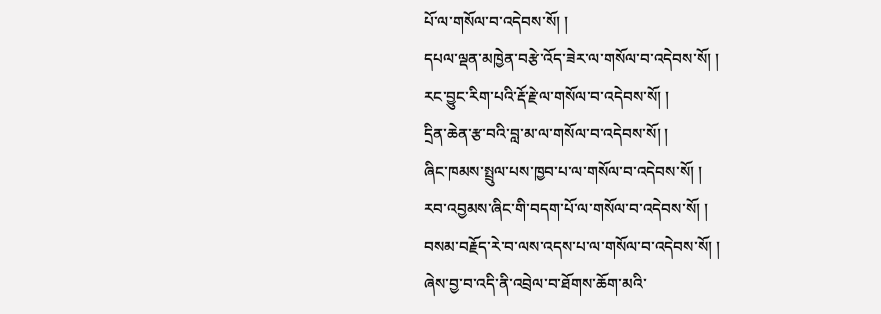པོ་ལ་གསོལ་བ་འདེབས་སོ། །
དཔལ་ལྡན་མཁྱེན་བརྩེ་འོད་ཟེར་ལ་གསོལ་བ་འདེབས་སོ། །
རང་བྱུང་རིག་པའི་རྡོ་རྗེ་ལ་གསོལ་བ་འདེབས་སོ། །
དྲིན་ཆེན་རྩ་བའི་བླ་མ་ལ་གསོལ་བ་འདེབས་སོ། །
ཞིང་ཁམས་སྤྲུལ་པས་ཁྱབ་པ་ལ་གསོལ་བ་འདེབས་སོ། །
རབ་འབྱམས་ཞིང་གི་བདག་པོ་ལ་གསོལ་བ་འདེབས་སོ། །
བསམ་བརྗོད་རེ་བ་ལས་འདས་པ་ལ་གསོལ་བ་འདེབས་སོ། །
ཞེས་བྱ་བ་འདི་ནི་འབྲེལ་བ་ཐོགས་ཆོག་མའི་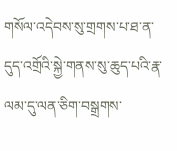གསོལ་འདེབས་སུ་གྲགས་པ་ཐ་ན་དུད་འགྲོའི་སྐྱེ་གནས་སུ་ཆུད་པའི་རྣ་ལམ་དུ་ལན་ཅིག་བསྒྲགས་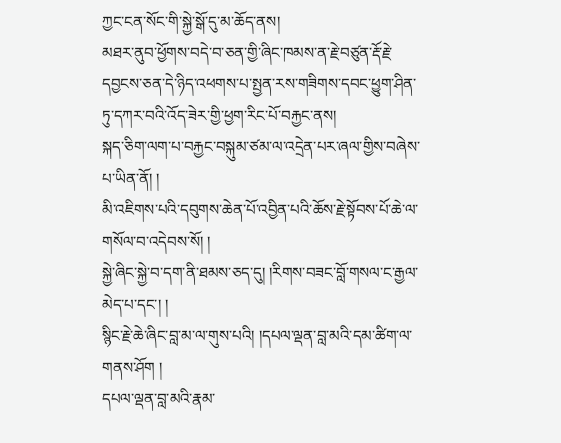ཀྱང་ངན་སོང་གི་སྐྱེ་སྒོ་དུ་མ་ཆོད་ནས།
མཐར་ནུབ་ཕྱོགས་བདེ་བ་ཅན་གྱི་ཞིང་ཁམས་ན་རྗེ་བཙུན་རྡོ་རྗེ་དབྱངས་ཅན་དེ་ཉིད་འཕགས་པ་སྤྱན་རས་གཟིགས་དབང་ཕྱུག་ཤིན་ཏུ་དཀར་བའི་འོད་ཟེར་གྱི་ཕྱག་རིང་པོ་བརྐྱང་ནས།
སྐད་ཅིག་ལག་པ་བརྐྱང་བསྐུམ་ཙམ་ལ་འདྲེན་པར་ཞལ་གྱིས་བཞེས་པ་ཡིན་ནོ། །
མི་འཇིགས་པའི་དབུགས་ཆེན་པོ་འབྱིན་པའི་ཆོས་རྗེ་སྟོབས་པོ་ཆེ་ལ་གསོལ་བ་འདེབས་སོ། །
སྐྱེ་ཞིང་སྐྱེ་བ་དག་ནི་ཐམས་ཅད་དུ། །རིགས་བཟང་བློ་གསལ་ང་རྒྱལ་མེད་པ་དང་། །
སྙིང་རྗེ་ཆེ་ཞིང་བླ་མ་ལ་གུས་པའི། །དཔལ་ལྡན་བླ་མའི་དམ་ཚིག་ལ་གནས་ཤོག །
དཔལ་ལྡན་བླ་མའི་རྣམ་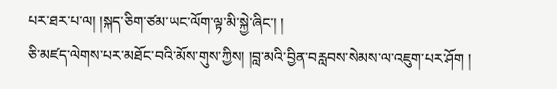པར་ཐར་པ་ལ། །སྐད་ཅིག་ཙམ་ཡང་ལོག་ལྟ་མི་སྐྱེ་ཞིང་། །
ཅི་མཛད་ལེགས་པར་མཐོང་བའི་མོས་གུས་ཀྱིས། །བླ་མའི་བྱིན་བརླབས་སེམས་ལ་འཇུག་པར་ཤོག །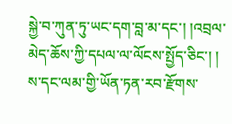སྐྱེ་བ་ཀུན་ཏུ་ཡང་དག་བླ་མ་དང་། །འབྲལ་མེད་ཆོས་ཀྱི་དཔལ་ལ་ལོངས་སྤྱོད་ཅིང་། །
ས་དང་ལམ་གྱི་ཡོན་ཏན་རབ་རྫོགས་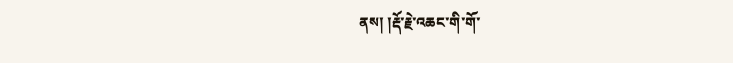ནས། །རྡོ་རྗེ་འཆང་གི་གོ་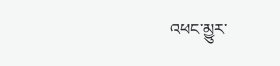འཕང་མྱུར་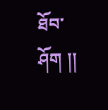ཐོབ་ཤོག །།